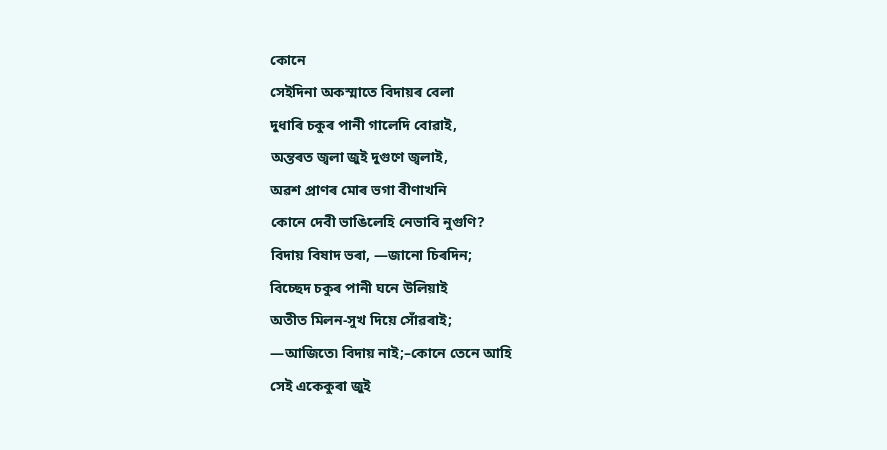কোনে
সেইদিনা অকস্মাতে বিদায়ৰ বেলা
দুধাৰি চকুৰ পানী গালেদি বোৱাই,
অন্তৰত জ্বলা জুই দুগুণে জ্বলাই,
অৱশ প্ৰাণৰ মোৰ ভগা বীণাখনি
কোনে দেবী ভাঙিলেহি নেভাবি নুগুণি?
বিদায় বিষাদ ভৰা, —জানো চিৰদিন;
বিচ্ছেদ চকুৰ পানী ঘনে উলিয়াই
অতীত মিলন-সুখ দিয়ে সোঁৱৰাই;
—আজিতে৷ বিদায় নাই;–কোনে তেনে আহি
সেই একেকুৰা জুই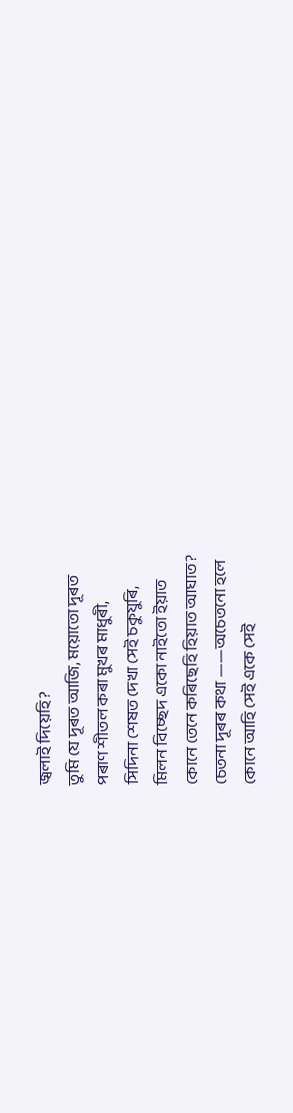জ্বলাই দিয়েহি?
তুমি যে দূৰত আজি, ময়োতো দূৰত
পৰাণ শীতল কৰা মুখৰ মাধুৰী,
সিদিনা শেষত দেখা সেই চকুযুৰি,
মিলন বিচ্ছেদ একো নাইতো ইয়াত
কোনে তেনে কৰিছেহি হিয়াত আঘাত?
চেতনা দূৰৰ কথা ——অচেতনো হলে
কোনে আহি সেই একে সেই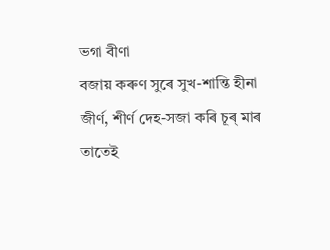ভগা বীণা
বজায় কৰুণ সুৰে সুখ-শান্তি হীনা
জীৰ্ণ, শীৰ্ণ দেহ-সজা কৰি চূৰ্ মাৰ
তাতেই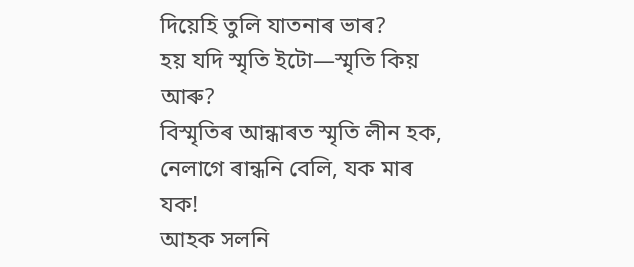দিয়েহি তুলি যাতনাৰ ভাৰ?
হয় যদি স্মৃতি ইটো—স্মৃতি কিয় আৰু?
বিস্মৃতিৰ আন্ধাৰত স্মৃতি লীন হক,
নেলাগে ৰান্ধনি বেলি, যক মাৰ যক!
আহক সলনি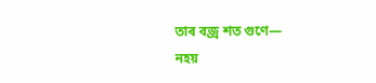তাৰ বজ্ৰ শত গুণে—
নহয়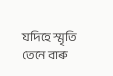যদিহে স্মৃতি তেনে বাৰু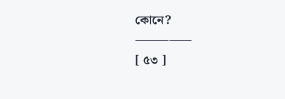কোনে?
⸻⸺
[ ৫৩ ]